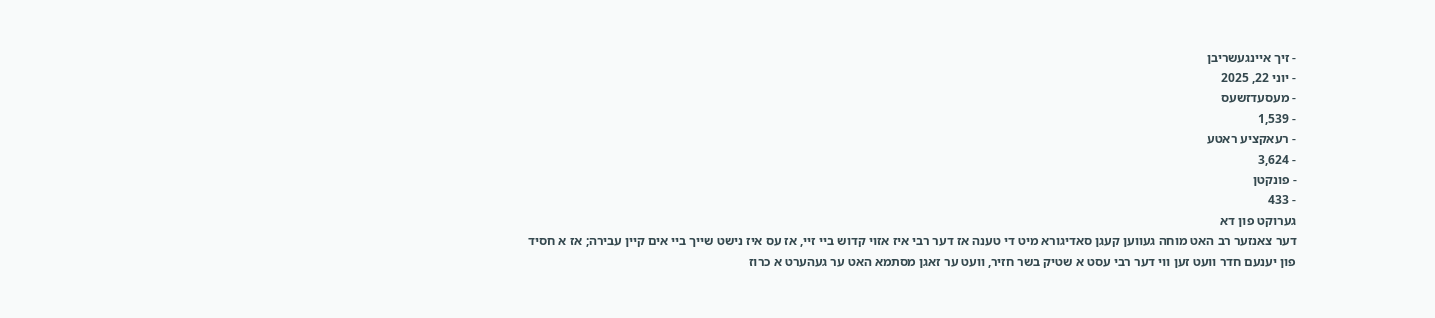- זיך איינגעשריבן
- יוני 22, 2025
- מעסעדזשעס
- 1,539
- רעאקציע ראטע
- 3,624
- פונקטן
- 433
גערוקט פון דא
דער צאנזער רב האט מוחה געווען קעגן סאדיגורא מיט די טענה אז דער רבי איז אזוי קדוש ביי זיי, אז עס איז נישט שייך ביי אים קיין עבירה; אז א חסיד פון יענעם חדר וועט זען ווי דער רבי עסט א שטיק בשר חזיר, וועט ער זאגן מסתמא האט ער געהערט א כרוז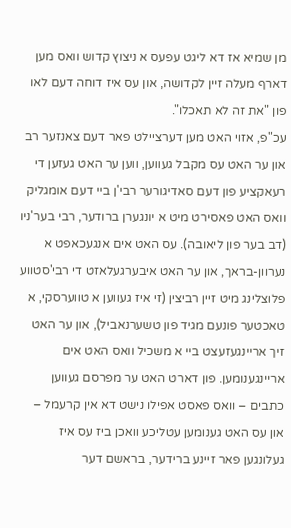מן שמיא אז דא ליגט עפעס א ניצוץ קדוש וואס מען דארף מעלה זיין לקדושה, און עס איז דוחה דעם לאו פון "את זה לא תאכלו".
עכ"פ, אזוי האט מען דערציילט פאר דעם צאנזער רב און ער האט עס מקבל געווען, ווען ער האט געזען די רעאקציע פון דעם סאדיגורער רבי'ן ביי דעם אומגליק וואס האט פאסירט מיט א יונגערן ברודער, רבי בער'ניו (דב בער פון ליאובה). עס האט אים אנגעכאפט א נערוון-בראך, און ער האט איבערגעלאזט די רבי'סטווע פלוצלינג מיט זיין רביצין (זי איז געווען א טווערסקי, א טאכטער פונעם מגיד פון טשערנאביל), און ער האט זיך אריינגעזעצט ביי א משכיל וואס האט אים אריינגענומען. פון דארט האט ער מפרסם געווען כתבים – וואס פאסט אפילו נישט דא אין קרעמל – און עס האט גענומען עטליכע וואכן ביז עס איז געלונגען פאר זיינע ברידער, בראשם דער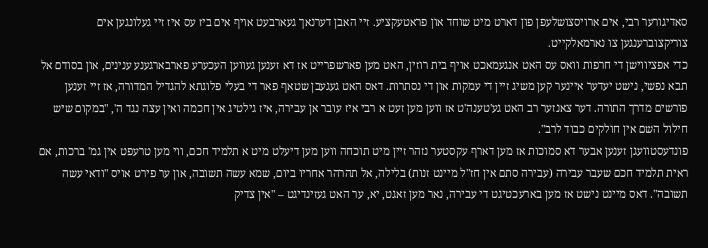סאדיגורער רבי, אים ארויסצושלעפן פון דארט מיט שוחד און פראטעקציע. זיי האבן דערנאך געארבעט אויף אים ביז עס איז זיי געלונגען אים צוריקצוברענגען צו נארמאלקייט.
כדי אפציווישן די חרפות וואס עס האט אנגעמאכט אויף בית רוזין, האט מען פארשפרייט אז דא זענען געווען העכערע פארבארגענע ענינים, און בסודם אל תבא נפשי, נישט יעדער איינער קען משיג זיין די עמקות און די נסתרות. דאס האט געגעבן שטאף פאר די בעלי פלוגתא להגדיל המדורה, אז זיי זענען פורשים מדרך התורה. דער צאנזער רב האט גע'טענה'ט אז ווען מען זעט א רבי איז עובר אן עבירה, איז גילטיג אין חכמה ואין עצה נגד ה', "במקום שיש חילול השם אין חולקים כבוד לרב".
פונדעסטוועגן זענען אבער דא סמוכות אז מען דארף עקסטער נזהר זיין מיט תוכחה ווען מען דיעלט מיט א תלמיד חכם, ווי מען טרעפט אין גמ' ברכות, אם ראית תלמיד חכם שעבר עבירה (עבירה סתם אין חז"ל מיינט זנות) בלילה, אל תהרהר אחריו ביום, שמא עשה תשובה, און ער פירט אויס "ודאי עשה תשובה". דאס מיינט נישט אז מען בארעכטיגט די עבירה, נאר מען זאגט, יא, ער האט געזינדיגט – "אין צדיק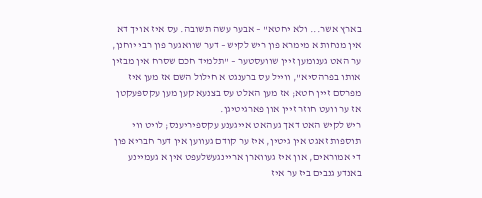בארץ אשר... ולא יחטא" – אבער עשה תשובה. עס איז אויך דא אין מנחות א מימרא פון ריש לקיש – דער שוואגער פון רבי יוחנן, ער האט גענומען זיין שוועסטער – "תלמיד חכם שסרח אין מבזין אותו בפרהסיא", ווייל עס ברענגט א חילול השם אז מען איז מפרסם זיין חטא; אז מען האלט עס בצנעא קען מען עקספּעקטן אז ער וועט חוזר זיין און פארגיטיגן.
ריש לקיש האט דאך געהאט אייגענע עקספיריענס; לויט ווי תוספות זאגט אין גיטין, איז ער קודם געווען אין דער חבריא פון די אמוראים, און איז געווארן אריינגעשלעפט אין א געמיינע באנדע גנבים ביז ער איז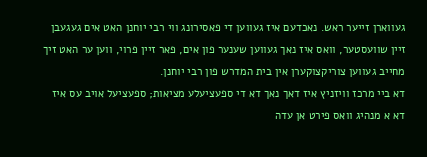געווארן זייער ראש. נאכדעם איז געווען די פאסירונג ווי רבי יוחנן האט אים געגעבן זיין שוועסטער, וואס איז נאך געווען שענער פון אים, פאר זיין פרוי, ווען ער האט זיך מחייב געווען צוריקצוקערן אין בית המדרש פון רבי יוחנן.
דא ביי מרכז וויזניץ איז דאך נאך דא די ספעציעלע מציאות; ספעציעל אויב עס איז דא א מנהיג וואס פירט אן עדה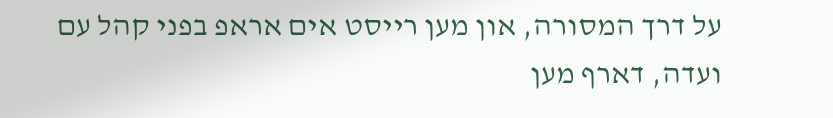על דרך המסורה, און מען רייסט אים אראפ בפני קהל עם ועדה, דארף מען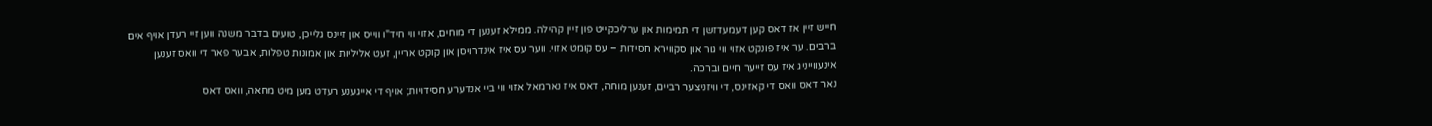חייש זיין אז דאס קען דעמעדזשן די תמימות און ערליכקייט פון זיין קהילה. ממילא זענען די מוחים, אזוי ווי חיד"ו ווייס און זיינס גלייכן, טועים בדבר משנה ווען זיי רעדן אויף אים ברבים. ער איז פונקט אזוי ווי גור און סקווירא חסידות – עס קומט אזוי. ווער עס איז אינדרויסן און קוקט אריין, זעט אליליות און אמונות טפלות, אבער פאר די וואס זענען אינעווייניג איז עס זייער חיים וברכה.
נאר דאס וואס די קאזינס, די וויזניצער רביים, זענען מוחה, דאס איז נארמאל אזוי ווי ביי אנדערע חסידויות; אויף די אייגענע רעדט מען מיט מחאה, וואס דאס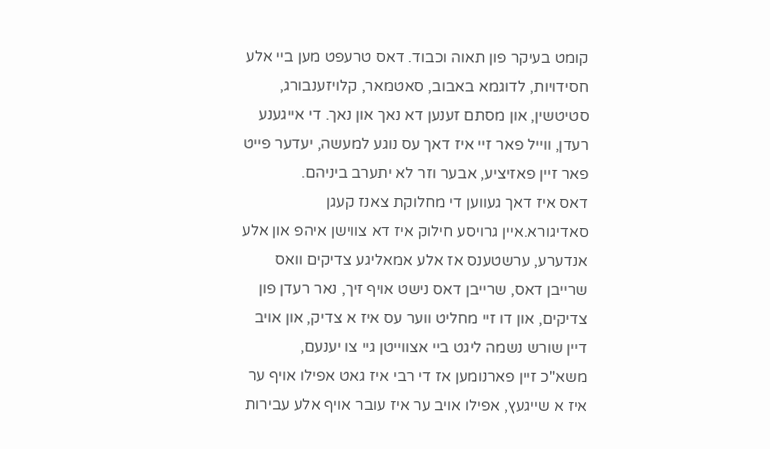קומט בעיקר פון תאוה וכבוד. דאס טרעפט מען ביי אלע חסידויות, לדוגמא באבוב, סאטמאר, קלויזענבורג, סטיטשין, און מסתם זענען דא נאך און נאך. די אייגענע רעדן, ווייל פאר זיי איז דאך עס נוגע למעשה, יעדער פייט פאר זיין פאזיציע, אבער וזר לא יתערב ביניהם.
דאס איז דאך געווען די מחלוקת צאנז קעגן סאדיגורא.איין גרויסע חילוק איז דא צווישן איהפ און אלע אנדערע, ערשטענס אז אלע אמאליגע צדיקים וואס שרייבן דאס, שרייבן דאס נישט אויף זיך, נאר רעדן פון צדיקים, און דו זיי מחליט ווער עס איז א צדיק, און אויב דיין שורש נשמה ליגט ביי אצווייטן גיי צו יענעם,
משא"כ זיין פארנומען אז די רבי איז גאט אפילו אויף ער איז א שייגעץ, אפילו אויב ער איז עובר אויף אלע עבירות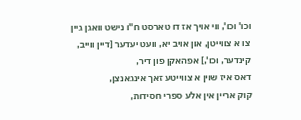וכו' וכו', ווי אויך אז דו טארסט ח"ו נישט וואגן גיין צו א צווייטן, און אויב יא, וועט יעדער [דיין ווייב, קינדער, וכו',] אפהאקן פון דיר,
דאס איז שוין א צווייטע זאך אינגאנצן,
קוק אריין אין אלע ספרי חסידות,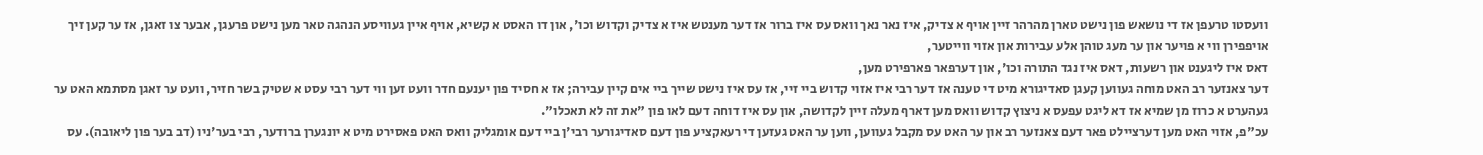וועסטו טרעפן אז די נושאש פון נישט טארן מהרהר זיין אויף א צדיק, איז נאר נאך וואס עס איז ברור אז דער מענטש איז א צדיק וקדוש וכו', און דו האסט א קשיא, אויף איין געוויסע הנהגה טאר מען נישט פרעגן, אבער צו זאגן, אז ער קען זיך אויפפירן ווי א פויער און ער מעג טוהן אלע עבירות און אזוי ווייטער,
דאס איז ליגענט און רשעות, דאס איז נגד התורה וכו', און דערפאר פארפירט מען,
דער צאנזער רב האט מוחה געווען קעגן סאדיגורא מיט די טענה אז דער רבי איז אזוי קדוש ביי זיי, אז עס איז נישט שייך ביי אים קיין עבירה; אז א חסיד פון יענעם חדר וועט זען ווי דער רבי עסט א שטיק בשר חזיר, וועט ער זאגן מסתמא האט ער געהערט א כרוז מן שמיא אז דא ליגט עפעס א ניצוץ קדוש וואס מען דארף מעלה זיין לקדושה, און עס איז דוחה דעם לאו פון "את זה לא תאכלו".
עכ"פ, אזוי האט מען דערציילט פאר דעם צאנזער רב און ער האט עס מקבל געווען, ווען ער האט געזען די רעאקציע פון דעם סאדיגורער רבי'ן ביי דעם אומגליק וואס האט פאסירט מיט א יונגערן ברודער, רבי בער'ניו (דב בער פון ליאובה). עס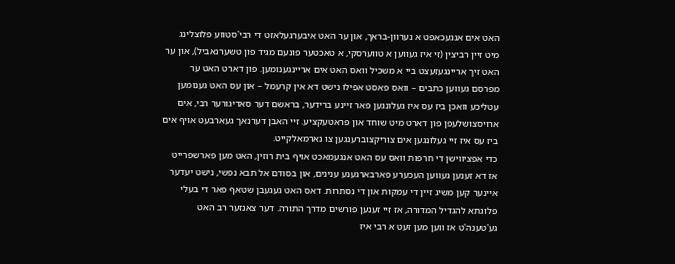האט אים אנגעכאפט א נערוון-בראך, און ער האט איבערגעלאזט די רבי'סטווע פלוצלינג מיט זיין רביצין (זי איז געווען א טווערסקי, א טאכטער פונעם מגיד פון טשערנאביל), און ער האט זיך אריינגעזעצט ביי א משכיל וואס האט אים אריינגענומען. פון דארט האט ער מפרסם געווען כתבים – וואס פאסט אפילו נישט דא אין קרעמל – און עס האט גענומען עטליכע וואכן ביז עס איז געלונגען פאר זיינע ברידער, בראשם דער סאדיגורער רבי, אים ארויסצושלעפן פון דארט מיט שוחד און פראטעקציע. זיי האבן דערנאך געארבעט אויף אים ביז עס איז זיי געלונגען אים צוריקצוברענגען צו נארמאלקייט.
כדי אפציווישן די חרפות וואס עס האט אנגעמאכט אויף בית רוזין, האט מען פארשפרייט אז דא זענען געווען העכערע פארבארגענע ענינים, און בסודם אל תבא נפשי, נישט יעדער איינער קען משיג זיין די עמקות און די נסתרות. דאס האט געגעבן שטאף פאר די בעלי פלוגתא להגדיל המדורה, אז זיי זענען פורשים מדרך התורה. דער צאנזער רב האט גע'טענה'ט אז ווען מען זעט א רבי איז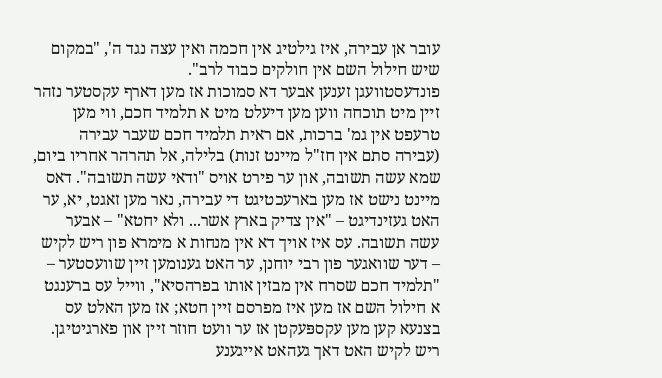עובר אן עבירה, איז גילטיג אין חכמה ואין עצה נגד ה', "במקום שיש חילול השם אין חולקים כבוד לרב".
פונדעסטוועגן זענען אבער דא סמוכות אז מען דארף עקסטער נזהר זיין מיט תוכחה ווען מען דיעלט מיט א תלמיד חכם, ווי מען טרעפט אין גמ' ברכות, אם ראית תלמיד חכם שעבר עבירה (עבירה סתם אין חז"ל מיינט זנות) בלילה, אל תהרהר אחריו ביום, שמא עשה תשובה, און ער פירט אויס "ודאי עשה תשובה". דאס מיינט נישט אז מען בארעכטיגט די עבירה, נאר מען זאגט, יא, ער האט געזינדיגט – "אין צדיק בארץ אשר... ולא יחטא" – אבער עשה תשובה. עס איז אויך דא אין מנחות א מימרא פון ריש לקיש – דער שוואגער פון רבי יוחנן, ער האט גענומען זיין שוועסטער – "תלמיד חכם שסרח אין מבזין אותו בפרהסיא", ווייל עס ברענגט א חילול השם אז מען איז מפרסם זיין חטא; אז מען האלט עס בצנעא קען מען עקספּעקטן אז ער וועט חוזר זיין און פארגיטיגן.
ריש לקיש האט דאך געהאט אייגענע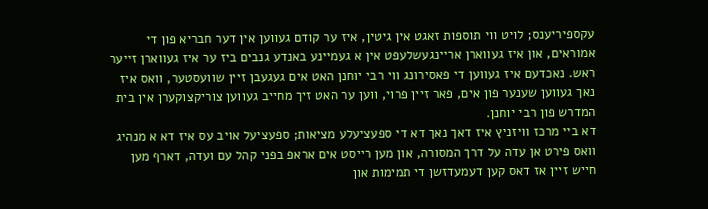עקספיריענס; לויט ווי תוספות זאגט אין גיטין, איז ער קודם געווען אין דער חבריא פון די אמוראים, און איז געווארן אריינגעשלעפט אין א געמיינע באנדע גנבים ביז ער איז געווארן זייער ראש. נאכדעם איז געווען די פאסירונג ווי רבי יוחנן האט אים געגעבן זיין שוועסטער, וואס איז נאך געווען שענער פון אים, פאר זיין פרוי, ווען ער האט זיך מחייב געווען צוריקצוקערן אין בית המדרש פון רבי יוחנן.
דא ביי מרכז וויזניץ איז דאך נאך דא די ספעציעלע מציאות; ספעציעל אויב עס איז דא א מנהיג וואס פירט אן עדה על דרך המסורה, און מען רייסט אים אראפ בפני קהל עם ועדה, דארף מען חייש זיין אז דאס קען דעמעדזשן די תמימות און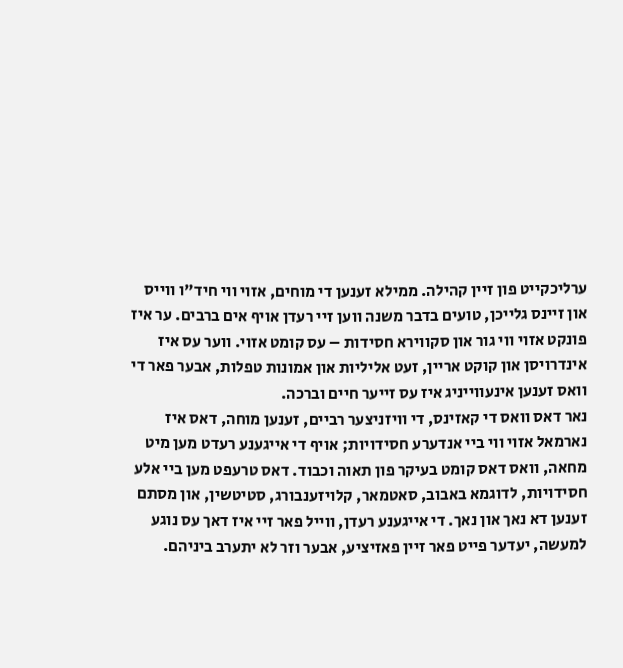ערליכקייט פון זיין קהילה. ממילא זענען די מוחים, אזוי ווי חיד"ו ווייס און זיינס גלייכן, טועים בדבר משנה ווען זיי רעדן אויף אים ברבים. ער איז פונקט אזוי ווי גור און סקווירא חסידות – עס קומט אזוי. ווער עס איז אינדרויסן און קוקט אריין, זעט אליליות און אמונות טפלות, אבער פאר די וואס זענען אינעווייניג איז עס זייער חיים וברכה.
נאר דאס וואס די קאזינס, די וויזניצער רביים, זענען מוחה, דאס איז נארמאל אזוי ווי ביי אנדערע חסידויות; אויף די אייגענע רעדט מען מיט מחאה, וואס דאס קומט בעיקר פון תאוה וכבוד. דאס טרעפט מען ביי אלע חסידויות, לדוגמא באבוב, סאטמאר, קלויזענבורג, סטיטשין, און מסתם זענען דא נאך און נאך. די אייגענע רעדן, ווייל פאר זיי איז דאך עס נוגע למעשה, יעדער פייט פאר זיין פאזיציע, אבער וזר לא יתערב ביניהם.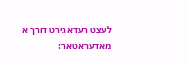לעצט רעדאגירט דורך א מאדעראטאר: